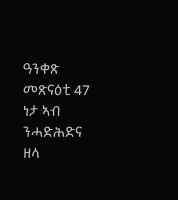ዓንቀጽ መጽናዕቲ 47
ነታ ኣብ ንሓድሕድና ዘላ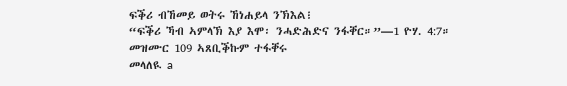ፍቕሪ ብኸመይ ወትሩ ኸነሐይላ ንኽእል፧
“ፍቕሪ ኻብ ኣምላኽ እያ እሞ፡ ንሓድሕድና ንፋቐር።”—1 ዮሃ. 4:7።
መዝሙር 109 ኣጸቢቕኩም ተፋቐሩ
መላለዪ a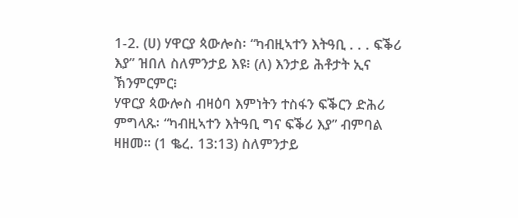1-2. (ሀ) ሃዋርያ ጳውሎስ፡ “ካብዚኣተን እትዓቢ . . . ፍቕሪ እያ” ዝበለ ስለምንታይ እዩ፧ (ለ) እንታይ ሕቶታት ኢና ኽንምርምር፧
ሃዋርያ ጳውሎስ ብዛዕባ እምነትን ተስፋን ፍቕርን ድሕሪ ምግላጹ፡ “ካብዚኣተን እትዓቢ ግና ፍቕሪ እያ” ብምባል ዛዘመ። (1 ቈረ. 13:13) ስለምንታይ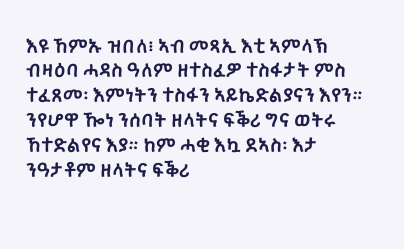እዩ ኸምኡ ዝበለ፧ ኣብ መጻኢ እቲ ኣምላኽ ብዛዕባ ሓዳስ ዓለም ዘተስፈዎ ተስፋታት ምስ ተፈጸመ፡ እምነትን ተስፋን ኣይኬድልያናን እየን። ንየሆዋ ዀነ ንሰባት ዘላትና ፍቕሪ ግና ወትሩ ኸተድልየና እያ። ከም ሓቂ እኳ ደኣስ፡ እታ ንዓታቶም ዘላትና ፍቕሪ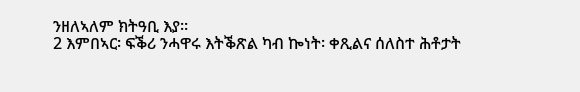ንዘለኣለም ክትዓቢ እያ።
2 እምበኣር፡ ፍቕሪ ንሓዋሩ እትቕጽል ካብ ኰነት፡ ቀጺልና ሰለስተ ሕቶታት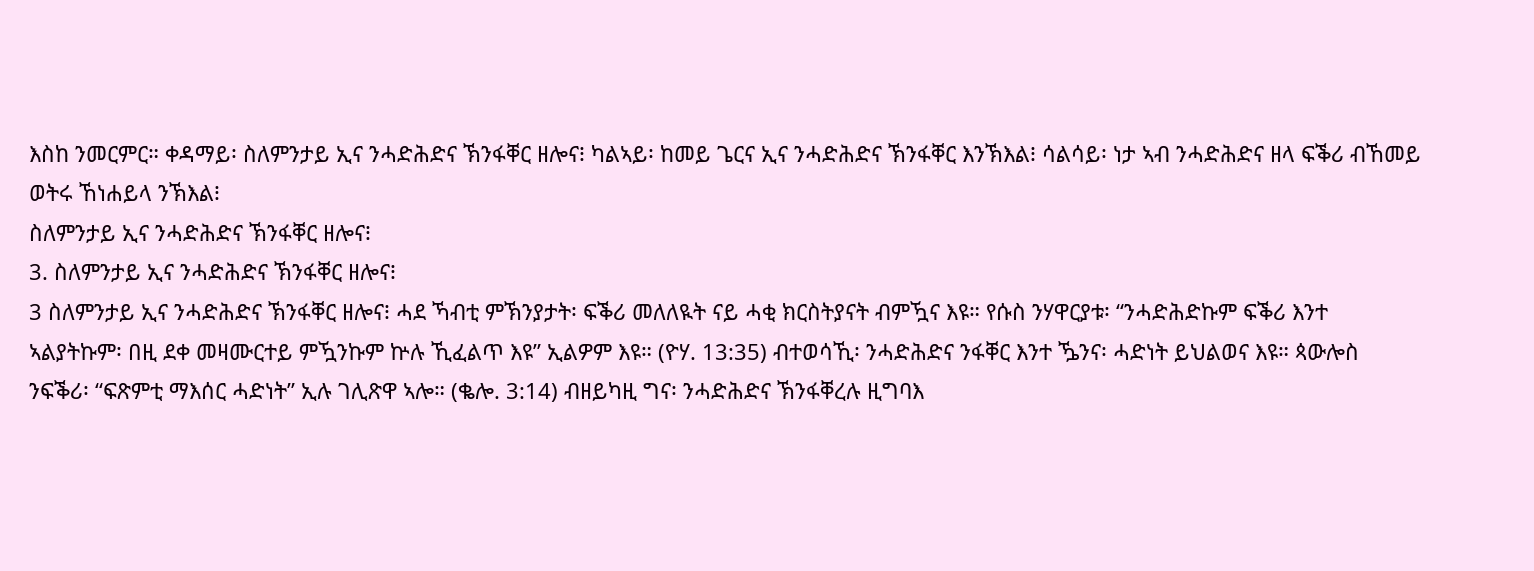እስከ ንመርምር። ቀዳማይ፡ ስለምንታይ ኢና ንሓድሕድና ኽንፋቐር ዘሎና፧ ካልኣይ፡ ከመይ ጌርና ኢና ንሓድሕድና ኽንፋቐር እንኽእል፧ ሳልሳይ፡ ነታ ኣብ ንሓድሕድና ዘላ ፍቕሪ ብኸመይ ወትሩ ኸነሐይላ ንኽእል፧
ስለምንታይ ኢና ንሓድሕድና ኽንፋቐር ዘሎና፧
3. ስለምንታይ ኢና ንሓድሕድና ኽንፋቐር ዘሎና፧
3 ስለምንታይ ኢና ንሓድሕድና ኽንፋቐር ዘሎና፧ ሓደ ኻብቲ ምኽንያታት፡ ፍቕሪ መለለዪት ናይ ሓቂ ክርስትያናት ብምዃና እዩ። የሱስ ንሃዋርያቱ፡ “ንሓድሕድኩም ፍቕሪ እንተ ኣልያትኩም፡ በዚ ደቀ መዛሙርተይ ምዃንኩም ኵሉ ኺፈልጥ እዩ” ኢልዎም እዩ። (ዮሃ. 13:35) ብተወሳኺ፡ ንሓድሕድና ንፋቐር እንተ ዄንና፡ ሓድነት ይህልወና እዩ። ጳውሎስ ንፍቕሪ፡ “ፍጽምቲ ማእሰር ሓድነት” ኢሉ ገሊጽዋ ኣሎ። (ቈሎ. 3:14) ብዘይካዚ ግና፡ ንሓድሕድና ኽንፋቐረሉ ዚግባእ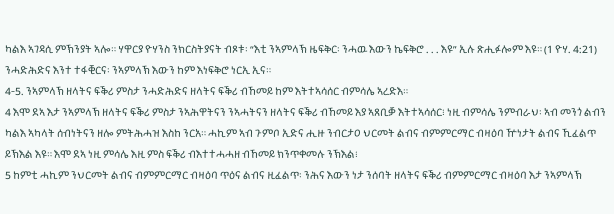ካልእ ኣገዳሲ ምኽንያት ኣሎ። ሃዋርያ ዮሃንስ ንክርስትያናት ብጾቱ፡ “እቲ ንኣምላኽ ዜፍቅር፡ ንሓዉ እውን ኬፍቅሮ . . . እዩ” ኢሉ ጽሒፉሎም እዩ። (1 ዮሃ. 4:21) ንሓድሕድና እንተ ተፋቒርና፡ ንኣምላኽ እውን ከም እነፍቅሮ ነርኢ ኢና።
4-5. ንኣምላኽ ዘላትና ፍቕሪ ምስታ ንሓድሕድና ዘላትና ፍቕሪ ብኸመይ ከም እትተኣሳሰር ብምሳሌ ኣረድእ።
4 እሞ ደኣ እታ ንኣምላኽ ዘላትና ፍቕሪ ምስታ ንኣሕዋትናን ንኣሓትናን ዘላትና ፍቕሪ ብኸመይ እያ ኣጸቢቓ እትተኣሳሰር፧ ነዚ ብምሳሌ ንምብራህ፡ ኣብ መንጎ ልብን ካልእ ኣካላት ሰብነትናን ዘሎ ምትሕሓዝ እስከ ንርአ። ሓኪም ኣብ ጉምቦ ኢድና ሒዙ ንብርታዐ ህርመት ልብና ብምምርማር ብዛዕባ ዅነታት ልብና ኺፈልጥ ይኽእል እዩ። እሞ ደኣ ነዚ ምሳሌ እዚ ምስ ፍቕሪ ብእተተሓሓዘ ብኸመይ ክንጥቀመሉ ንኽእል፧
5 ከምቲ ሓኪም ንህርመት ልብና ብምምርማር ብዛዕባ ጥዕና ልብና ዚፈልጥ፡ ንሕና እውን ነታ ንሰባት ዘላትና ፍቕሪ ብምምርማር ብዛዕባ እታ ንኣምላኽ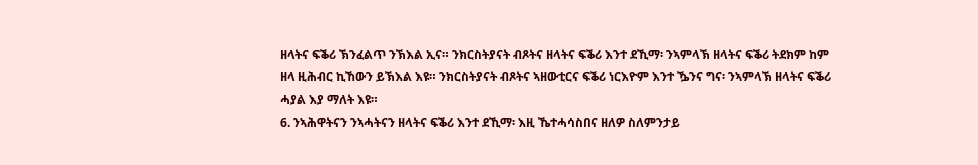ዘላትና ፍቕሪ ኽንፈልጥ ንኽእል ኢና። ንክርስትያናት ብጾትና ዘላትና ፍቕሪ እንተ ደኺማ፡ ንኣምላኽ ዘላትና ፍቕሪ ትደክም ከም ዘላ ዚሕብር ኪኸውን ይኽእል እዩ። ንክርስትያናት ብጾትና ኣዘውቲርና ፍቕሪ ነርእዮም እንተ ዄንና ግና፡ ንኣምላኽ ዘላትና ፍቕሪ ሓያል እያ ማለት እዩ።
6. ንኣሕዋትናን ንኣሓትናን ዘላትና ፍቕሪ እንተ ደኺማ፡ እዚ ኼተሓሳስበና ዘለዎ ስለምንታይ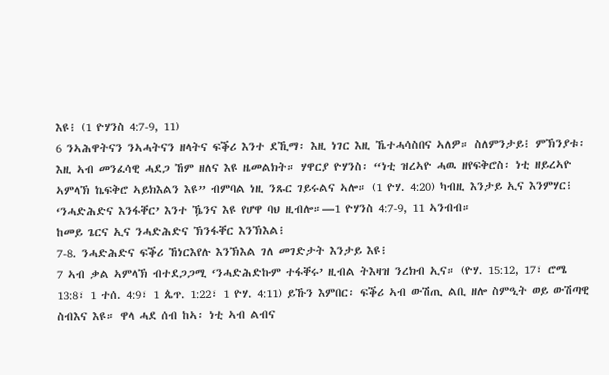እዩ፧ (1 ዮሃንስ 4:7-9, 11)
6 ንኣሕዋትናን ንኣሓትናን ዘላትና ፍቕሪ እንተ ደኺማ፡ እዚ ነገር እዚ ኼተሓሳስበና ኣለዎ። ስለምንታይ፧ ምኽንያቱ፡ እዚ ኣብ መንፈሳዊ ሓደጋ ኸም ዘለና እዩ ዜመልክት። ሃዋርያ ዮሃንስ፡ “ነቲ ዝረኣዮ ሓዉ ዘየፍቅሮስ፡ ነቲ ዘይረኣዮ ኣምላኽ ኬፍቅሮ ኣይክእልን እዩ” ብምባል ነዚ ንጹር ገይሩልና ኣሎ። (1 ዮሃ. 4:20) ካብዚ እንታይ ኢና እንምሃር፧ ‘ንሓድሕድና እንፋቐር’ እንተ ዄንና እዩ የሆዋ ባህ ዚብሎ።—1 ዮሃንስ 4:7-9, 11 ኣንብብ።
ከመይ ጌርና ኢና ንሓድሕድና ኽንፋቐር እንኽእል፧
7-8. ንሓድሕድና ፍቕሪ ኸነርእየሉ እንኽእል ገለ መገድታት እንታይ እዩ፧
7 ኣብ ቃል ኣምላኽ ብተደጋጋሚ ‘ንሓድሕድኩም ተፋቐሩ’ ዚብል ትእዛዝ ንረክብ ኢና። (ዮሃ. 15:12, 17፣ ሮሜ 13:8፣ 1 ተሰ. 4:9፣ 1 ጴጥ. 1:22፣ 1 ዮሃ. 4:11) ይኹን እምበር፡ ፍቕሪ ኣብ ውሽጢ ልቢ ዘሎ ስምዒት ወይ ውሽጣዊ ስብእና እዩ። ዋላ ሓደ ሰብ ከኣ፡ ነቲ ኣብ ልብና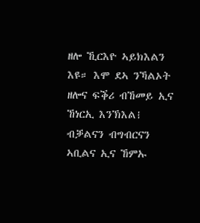ዘሎ ኺርእዮ ኣይክእልን እዩ። እሞ ደኣ ንኻልኦት ዘሎና ፍቕሪ ብኸመይ ኢና ኸነርኢ እንኽእል፧ ብቓልናን ብግብርናን ኣቢልና ኢና ኸምኡ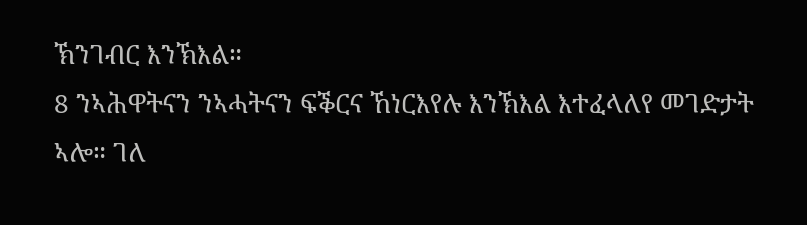ኽንገብር እንኽእል።
8 ንኣሕዋትናን ንኣሓትናን ፍቕርና ኸነርእየሉ እንኽእል እተፈላለየ መገድታት ኣሎ። ገለ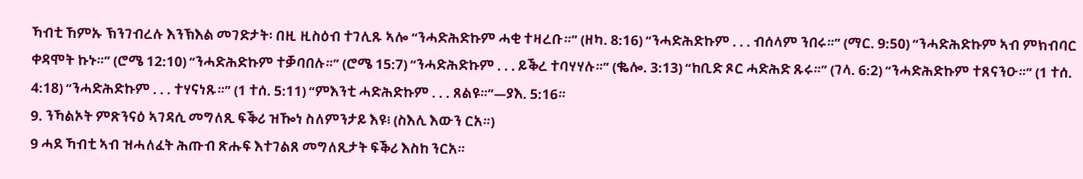ኻብቲ ኸምኡ ኽንገብረሉ እንኽእል መገድታት፡ በዚ ዚስዕብ ተገሊጹ ኣሎ “ንሓድሕድኩም ሓቂ ተዛረቡ።” (ዘካ. 8:16) “ንሓድሕድኩም . . . ብሰላም ንበሩ።” (ማር. 9:50) “ንሓድሕድኩም ኣብ ምክብባር ቀዳሞት ኩኑ።” (ሮሜ 12:10) “ንሓድሕድኩም ተቓባበሉ።” (ሮሜ 15:7) “ንሓድሕድኩም . . . ይቕረ ተባሃሃሉ።” (ቈሎ. 3:13) “ከቢድ ጾር ሓድሕድ ጹሩ።” (ገላ. 6:2) “ንሓድሕድኩም ተጸናንዑ።” (1 ተሰ. 4:18) “ንሓድሕድኩም . . . ተሃናነጹ።” (1 ተሰ. 5:11) “ምእንቲ ሓድሕድኩም . . . ጸልዩ።”—ያእ. 5:16።
9. ንኻልኦት ምጽንናዕ ኣገዳሲ መግለጺ ፍቕሪ ዝዀነ ስለምንታይ እዩ፧ (ስእሊ እውን ርአ።)
9 ሓደ ኻብቲ ኣብ ዝሓለፈት ሕጡብ ጽሑፍ እተገልጸ መግለጺታት ፍቕሪ እስከ ንርአ።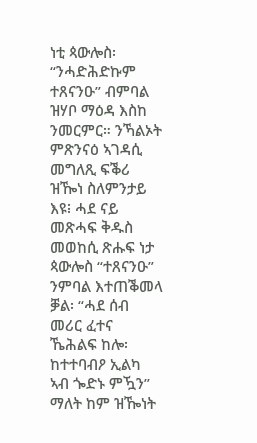ነቲ ጳውሎስ፡ “ንሓድሕድኩም ተጸናንዑ” ብምባል ዝሃቦ ማዕዳ እስከ ንመርምር። ንኻልኦት ምጽንናዕ ኣገዳሲ መግለጺ ፍቕሪ ዝዀነ ስለምንታይ እዩ፧ ሓደ ናይ መጽሓፍ ቅዱስ መወከሲ ጽሑፍ ነታ ጳውሎስ “ተጸናንዑ” ንምባል እተጠቕመላ ቓል፡ “ሓደ ሰብ መሪር ፈተና ኼሕልፍ ከሎ፡ ከተተባብዖ ኢልካ ኣብ ጐድኑ ምዃን” ማለት ከም ዝዀነት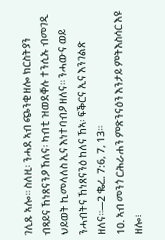ገሊጹ ኣሎ። ስለዚ፡ ንሓደ ኣብ ጭንቂ ዘሎ ክርስትያን ብጻይና ኸነጸናንዖ ኸለና፡ ካብቲ ዝወደቐሉ ተንሲኡ ብመገዲ ህይወት ኪመላለስ ኢና እነተባብዖ ዘለና። ንሓውና ወይ ንሓብትና ኸነጸናንዕ ከለና ኸኣ፡ ፍቕርና ኢና እንገልጽ ዘለና።—2 ቈረ. 7:6, 7, 13።
10. ኣብ መንጎ ርሕራሐን ምጽንናዕን እንታይ ምትእስሳር እዩ ዘሎ፧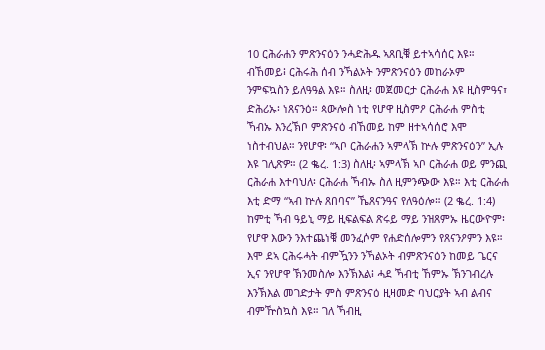10 ርሕራሐን ምጽንናዕን ንሓድሕዱ ኣጸቢቑ ይተኣሳሰር እዩ። ብኸመይ፧ ርሕሩሕ ሰብ ንኻልኦት ንምጽንናዕን መከራኦም ንምፍኳስን ይለዓዓል እዩ። ስለዚ፡ መጀመርታ ርሕራሐ እዩ ዚስምዓና፣ ድሕሪኡ፡ ነጸናንዕ። ጳውሎስ ነቲ የሆዋ ዚስምዖ ርሕራሐ ምስቲ ኻብኡ እንረኽቦ ምጽንናዕ ብኸመይ ከም ዘተኣሳሰሮ እሞ ነስተብህል። ንየሆዋ፡ “ኣቦ ርሕራሐን ኣምላኽ ኵሉ ምጽንናዕን” ኢሉ እዩ ገሊጽዎ። (2 ቈረ. 1:3) ስለዚ፡ ኣምላኽ ኣቦ ርሕራሐ ወይ ምንጪ ርሕራሐ እተባህለ፡ ርሕራሐ ኻብኡ ስለ ዚምንጭው እዩ። እቲ ርሕራሐ እቲ ድማ “ኣብ ኵሉ ጸበባና” ኼጸናንዓና የለዓዕሎ። (2 ቈረ. 1:4) ከምቲ ኻብ ዓይኒ ማይ ዚፍልፍል ጽሩይ ማይ ንዝጸምኡ ዜርውዮም፡ የሆዋ እውን ንእተጨነቑ መንፈሶም የሐድሰሎምን የጸናንዖምን እዩ። እሞ ደኣ ርሕሩሓት ብምዃንን ንኻልኦት ብምጽንናዕን ከመይ ጌርና ኢና ንየሆዋ ኽንመስሎ እንኽእል፧ ሓደ ኻብቲ ኸምኡ ኽንገብረሉ እንኽእል መገድታት ምስ ምጽንናዕ ዚዛመድ ባህርያት ኣብ ልብና ብምዅስኳስ እዩ። ገለ ኻብዚ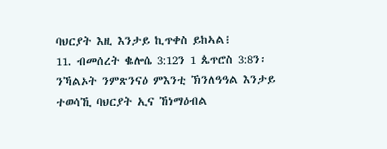ባህርያት እዚ እንታይ ኪጥቀስ ይከኣል፧
11. ብመሰረት ቈሎሴ 3:12ን 1 ጴጥሮስ 3:8ን፡ ንኻልኦት ንምጽንናዕ ምእንቲ ኽንለዓዓል እንታይ ተወሳኺ ባህርያት ኢና ኸነማዕብል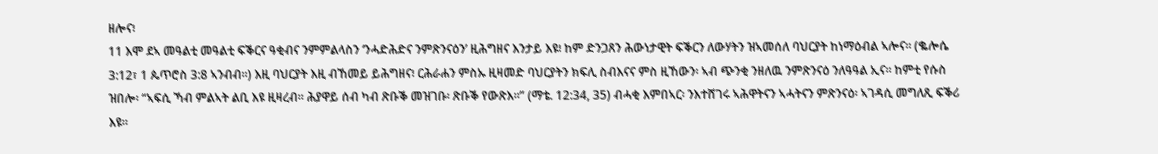ዘሎና፧
11 እሞ ደኣ መዓልቲ መዓልቲ ፍቕርና ዓቂብና ንምምልላስን ‘ንሓድሕድና ንምጽንናዕን’ ዚሕግዘና እንታይ እዩ፧ ከም ድንጋጸን ሕውነታዊት ፍቕርን ለውሃትን ዝኣመሰለ ባህርያት ከነማዕብል ኣሎና። (ቈሎሴ 3:12፣ 1 ጴጥሮስ 3:8 ኣንብብ።) እዚ ባህርያት እዚ ብኸመይ ይሕግዘና፧ ርሕራሐን ምስኡ ዚዛመድ ባህርያትን ክፍሊ ስብእናና ምስ ዚኸውን፡ ኣብ ጭንቂ ንዘለዉ ንምጽንናዕ ንለዓዓል ኢና። ከምቲ የሱስ ዝበሎ፡ “ኣፍሲ ኻብ ምልኣት ልቢ እዩ ዚዛረብ። ሕያዋይ ሰብ ካብ ጽቡቕ መዝገቡ፡ ጽቡቕ የውጽእ።” (ማቴ. 12:34, 35) ብሓቂ እምበኣር፡ ንእተሸገሩ ኣሕዋትናን ኣሓትናን ምጽንናዕ፡ ኣገዳሲ መግለጺ ፍቕሪ እዩ።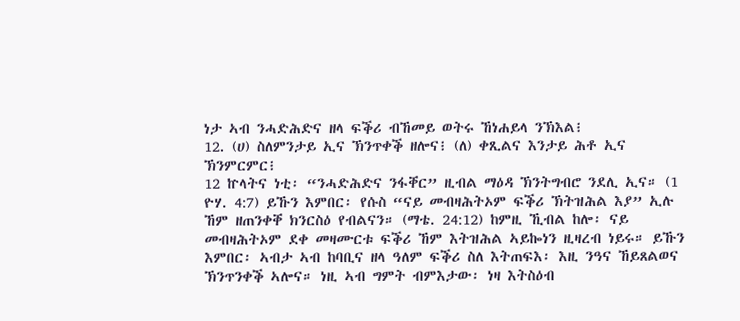ነታ ኣብ ንሓድሕድና ዘላ ፍቕሪ ብኸመይ ወትሩ ኸነሐይላ ንኽእል፧
12. (ሀ) ስለምንታይ ኢና ኽንጥቀቕ ዘሎና፧ (ለ) ቀጺልና እንታይ ሕቶ ኢና ኽንምርምር፧
12 ኵላትና ነቲ፡ “ንሓድሕድና ንፋቐር” ዚብል ማዕዳ ኽንትግብሮ ንደሊ ኢና። (1 ዮሃ. 4:7) ይኹን እምበር፡ የሱስ “ናይ መብዛሕትኦም ፍቕሪ ኽትዝሕል እያ” ኢሉ ኸም ዘጠንቀቐ ክንርስዕ የብልናን። (ማቴ. 24:12) ከምዚ ኺብል ከሎ፡ ናይ መብዛሕትኦም ደቀ መዛሙርቱ ፍቕሪ ኸም እትዝሕል ኣይኰነን ዚዛረብ ነይሩ። ይኹን እምበር፡ ኣብታ ኣብ ከባቢና ዘላ ዓለም ፍቕሪ ስለ እትጠፍእ፡ እዚ ንዓና ኸይጸልወና ኽንጥንቀቕ ኣሎና። ነዚ ኣብ ግምት ብምእታው፡ ነዛ እትስዕብ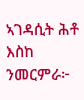ኣገዳሲት ሕቶ እስከ ንመርምራ፦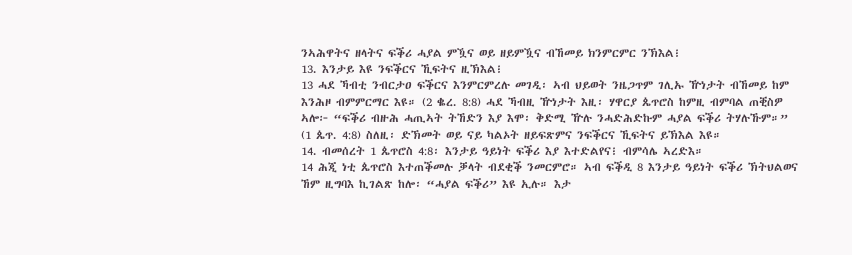ንኣሕዋትና ዘላትና ፍቕሪ ሓያል ምዃና ወይ ዘይምዃና ብኸመይ ክንምርምር ንኽእል፧
13. እንታይ እዩ ንፍቕርና ኺፍትና ዚኽእል፧
13 ሓደ ኻብቲ ንብርታዐ ፍቕርና እንምርምረሉ መገዲ፡ ኣብ ህይወት ንዜጋጥም ገሊኡ ዅነታት ብኸመይ ከም እንሕዞ ብምምርማር እዩ። (2 ቈረ. 8:8) ሓደ ኻብዚ ዅነታት እዚ፡ ሃዋርያ ጴጥሮስ ከምዚ ብምባል ጠቒስዎ ኣሎ፦ “ፍቕሪ ብዙሕ ሓጢኣት ትኸድን እያ እሞ፡ ቅድሚ ዅሉ ንሓድሕድኩም ሓያል ፍቕሪ ትሃሉኹም።” (1 ጴጥ. 4:8) ስለዚ፡ ድኽመት ወይ ናይ ካልኦት ዘይፍጽምና ንፍቕርና ኺፍትና ይኽእል እዩ።
14. ብመሰረት 1 ጴጥሮስ 4:8፡ እንታይ ዓይነት ፍቕሪ እያ እተድልየና፧ ብምሳሌ ኣረድእ።
14 ሕጂ ነቲ ጴጥሮስ እተጠቕመሉ ቓላት ብደቂቕ ንመርምሮ። ኣብ ፍቕዲ 8 እንታይ ዓይነት ፍቕሪ ኽትህልወና ኸም ዚግባእ ኪገልጽ ከሎ፡ “ሓያል ፍቕሪ” እዩ ኢሉ። እታ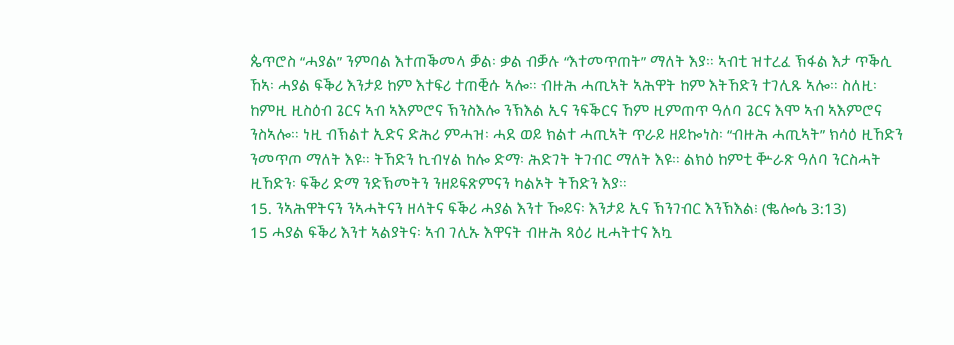ጴጥሮስ “ሓያል” ንምባል እተጠቕመላ ቓል፡ ቃል ብቓሉ “እተመጥጠት” ማለት እያ። ኣብቲ ዝተረፈ ኽፋል እታ ጥቕሲ ኸኣ፡ ሓያል ፍቕሪ እንታይ ከም እተፍሪ ተጠቒሱ ኣሎ። ብዙሕ ሓጢኣት ኣሕዋት ከም እትኸድን ተገሊጹ ኣሎ። ስለዚ፡ ከምዚ ዚስዕብ ጌርና ኣብ ኣእምሮና ኽንስእሎ ንኽእል ኢና ንፍቕርና ኸም ዚምጠጥ ዓለባ ጌርና እሞ ኣብ ኣእምሮና ንስኣሎ። ነዚ ብኽልተ ኢድና ድሕሪ ምሓዝ፡ ሓደ ወይ ክልተ ሓጢኣት ጥራይ ዘይኰነስ፡ “ብዙሕ ሓጢኣት” ክሳዕ ዚኸድን ንመጥጦ ማለት እዩ። ትኸድን ኪብሃል ከሎ ድማ፡ ሕድገት ትገብር ማለት እዩ። ልክዕ ከምቲ ቝራጽ ዓለባ ንርስሓት ዚኸድን፡ ፍቕሪ ድማ ንድኽመትን ንዘይፍጽምናን ካልኦት ትኸድን እያ።
15. ንኣሕዋትናን ንኣሓትናን ዘላትና ፍቕሪ ሓያል እንተ ዀይና፡ እንታይ ኢና ኽንገብር እንኽእል፧ (ቈሎሴ 3:13)
15 ሓያል ፍቕሪ እንተ ኣልያትና፡ ኣብ ገሊኡ እዋናት ብዙሕ ጻዕሪ ዚሓትተና እኳ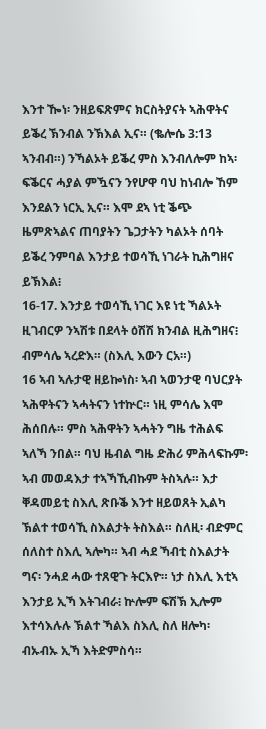እንተ ዀነ፡ ንዘይፍጽምና ክርስትያናት ኣሕዋትና ይቕረ ኽንብል ንኽእል ኢና። (ቈሎሴ 3:13 ኣንብብ።) ንኻልኦት ይቕረ ምስ እንብለሎም ከኣ፡ ፍቕርና ሓያል ምዃናን ንየሆዋ ባህ ከነብሎ ኸም እንደልን ነርኢ ኢና። እሞ ደኣ ነቲ ቕጭ ዜምጽኣልና ጠባያትን ጌጋታትን ካልኦት ሰባት ይቕረ ንምባል እንታይ ተወሳኺ ነገራት ኪሕግዘና ይኽእል፧
16-17. እንታይ ተወሳኺ ነገር እዩ ነቲ ኻልኦት ዚገብርዎ ንኣሽቱ በደላት ዕሽሽ ክንብል ዚሕግዘና፧ ብምሳሌ ኣረድእ። (ስእሊ እውን ርአ።)
16 ኣብ ኣሉታዊ ዘይኰነስ፡ ኣብ ኣወንታዊ ባህርያት ኣሕዋትናን ኣሓትናን ነተኵር። ነዚ ምሳሌ እሞ ሕሰበሉ። ምስ ኣሕዋትን ኣሓትን ግዜ ተሕልፍ ኣለኻ ንበል። ባህ ዜብል ግዜ ድሕሪ ምሕላፍኩም፡ ኣብ መወዳእታ ተኣኻኺብኩም ትስኣሉ። እታ ቐዳመይቲ ስእሊ ጽቡቕ እንተ ዘይወጸት ኢልካ ኽልተ ተወሳኺ ስእልታት ትስእል። ስለዚ፡ ብድምር ሰለስተ ስእሊ ኣሎካ። ኣብ ሓደ ኻብቲ ስእልታት ግና፡ ንሓደ ሓው ተጸዊጉ ትርእዮ። ነታ ስእሊ እቲኣ እንታይ ኢኻ እትገብራ፧ ኵሎም ፍሽኽ ኢሎም እተሳእሉሉ ኽልተ ኻልእ ስእሊ ስለ ዘሎካ፡ ብኡብኡ ኢኻ እትድምስሳ።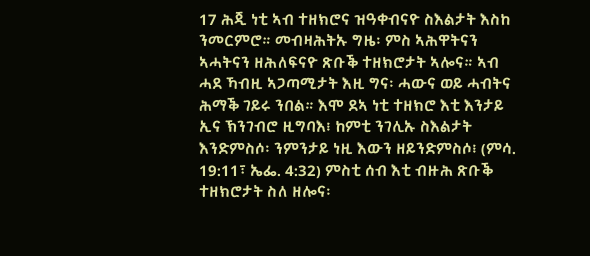17 ሕጂ ነቲ ኣብ ተዘክሮና ዝዓቀብናዮ ስእልታት እስከ ንመርምሮ። መብዛሕትኡ ግዜ፡ ምስ ኣሕዋትናን ኣሓትናን ዘሕለፍናዮ ጽቡቕ ተዘክሮታት ኣሎና። ኣብ ሓደ ኻብዚ ኣጋጣሚታት እዚ ግና፡ ሓውና ወይ ሓብትና ሕማቕ ገይሩ ንበል። እሞ ደኣ ነቲ ተዘክሮ እቲ እንታይ ኢና ኽንገብሮ ዚግባእ፧ ከምቲ ንገሊኡ ስእልታት እንድምስሶ፡ ንምንታይ ነዚ እውን ዘይንድምስሶ፧ (ምሳ. 19:11፣ ኤፌ. 4:32) ምስቲ ሰብ እቲ ብዙሕ ጽቡቕ ተዘክሮታት ስለ ዘሎና፡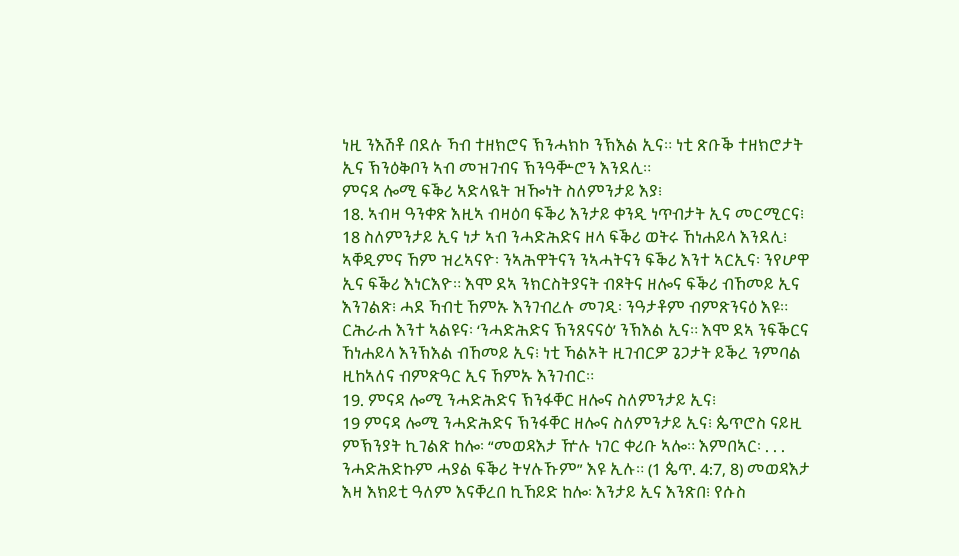ነዚ ንእሽቶ በደሉ ኻብ ተዘክሮና ኽንሓክኮ ንኽእል ኢና። ነቲ ጽቡቕ ተዘክሮታት ኢና ኽንዕቅቦን ኣብ መዝገብና ኽንዓቝሮን እንደሊ።
ምናዳ ሎሚ ፍቕሪ ኣድላዪት ዝዀነት ስለምንታይ እያ፧
18. ኣብዛ ዓንቀጽ እዚኣ ብዛዕባ ፍቕሪ እንታይ ቀንዲ ነጥብታት ኢና መርሚርና፧
18 ስለምንታይ ኢና ነታ ኣብ ንሓድሕድና ዘላ ፍቕሪ ወትሩ ኸነሐይላ እንደሊ፧ ኣቐዲምና ኸም ዝረኣናዮ፡ ንኣሕዋትናን ንኣሓትናን ፍቕሪ እንተ ኣርኢና፡ ንየሆዋ ኢና ፍቕሪ እነርእዮ። እሞ ደኣ ንክርስትያናት ብጾትና ዘሎና ፍቕሪ ብኸመይ ኢና እንገልጽ፧ ሓደ ኻብቲ ኸምኡ እንገብረሉ መገዲ፡ ንዓታቶም ብምጽንናዕ እዩ። ርሕራሐ እንተ ኣልዩና፡ ‘ንሓድሕድና ኽንጸናናዕ’ ንኽእል ኢና። እሞ ደኣ ንፍቕርና ኸነሐይላ እንኽእል ብኸመይ ኢና፧ ነቲ ኻልኦት ዚገብርዎ ጌጋታት ይቕረ ንምባል ዚከኣለና ብምጽዓር ኢና ኸምኡ እንገብር።
19. ምናዳ ሎሚ ንሓድሕድና ኽንፋቐር ዘሎና ስለምንታይ ኢና፧
19 ምናዳ ሎሚ ንሓድሕድና ኽንፋቐር ዘሎና ስለምንታይ ኢና፧ ጴጥሮስ ናይዚ ምኽንያት ኪገልጽ ከሎ፡ “መወዳእታ ዅሉ ነገር ቀሪቡ ኣሎ። እምበኣር፡ . . . ንሓድሕድኩም ሓያል ፍቕሪ ትሃሉኹም” እዩ ኢሉ። (1 ጴጥ. 4:7, 8) መወዳእታ እዛ እክይቲ ዓለም እናቐረበ ኪኸይድ ከሎ፡ እንታይ ኢና እንጽበ፧ የሱስ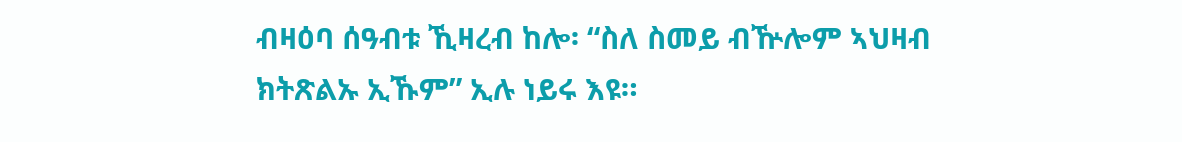ብዛዕባ ሰዓብቱ ኺዛረብ ከሎ፡ “ስለ ስመይ ብዅሎም ኣህዛብ ክትጽልኡ ኢኹም” ኢሉ ነይሩ እዩ።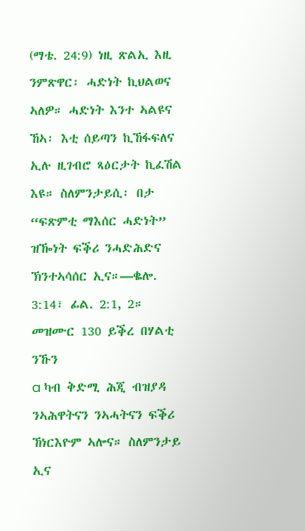(ማቴ. 24:9) ነዚ ጽልኢ እዚ ንምጽዋር፡ ሓድነት ኪህልወና ኣለዎ። ሓድነት እንተ ኣልዩና ኸኣ፡ እቲ ሰይጣን ኪኸፋፍለና ኢሉ ዚገብሮ ጻዕርታት ኪፈሽል እዩ። ስለምንታይሲ፡ በታ “ፍጽምቲ ማእሰር ሓድነት” ዝዀነት ፍቕሪ ንሓድሕድና ኽንተኣሳሰር ኢና።—ቈሎ. 3:14፣ ፊል. 2:1, 2።
መዝሙር 130 ይቕረ በሃልቲ ንኹን
a ካብ ቅድሚ ሕጂ ብዝያዳ ንኣሕዋትናን ንኣሓትናን ፍቕሪ ኸነርእዮም ኣሎና። ስለምንታይ ኢና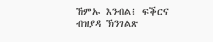ኸምኡ እንብል፧ ፍቕርና ብዝያዳ ኽንገልጽ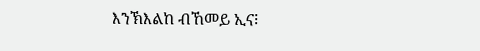እንኽእልከ ብኸመይ ኢና፧